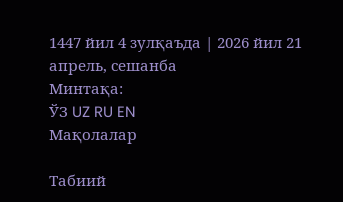1447 йил 4 зулқаъда | 2026 йил 21 апрель, сешанба
Минтақа:
ЎЗ UZ RU EN
Мақолалар

Табиий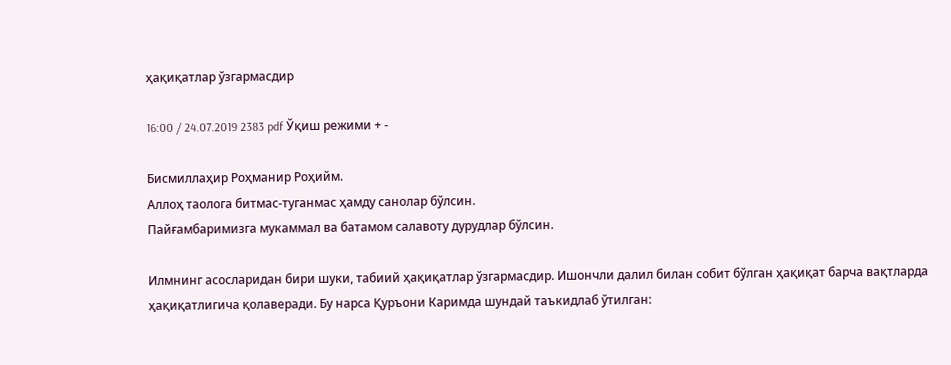ҳақиқатлар ўзгармасдир

16:00 / 24.07.2019 2383 pdf Ўқиш режими + -

Бисмиллаҳир Роҳманир Роҳийм.
Аллоҳ таолога битмас-туганмас ҳамду санолар бўлсин.
Пайғамбаримизга мукаммал ва батамом салавоту дурудлар бўлсин.

Илмнинг асосларидан бири шуки, табиий ҳақиқатлар ўзгармасдир. Ишончли далил билан собит бўлган ҳақиқат барча вақтларда ҳақиқатлигича қолаверади. Бу нарса Қуръони Каримда шундай таъкидлаб ўтилган: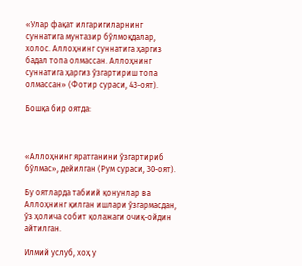«Улар фақат илгаригиларнинг суннатига мунтазир бўлмоқдалар, холос. Аллоҳнинг суннатига ҳаргиз бадал топа олмассан. Аллоҳнинг суннатига ҳаргиз ўзгартириш топа олмассан» (Фотир сураси, 43-оят).

Бошқа бир оятда:



«Аллоҳнинг яратганини ўзгартириб бўлмас», дейилган (Рум сураси, 30-оят).

Бу оятларда табиий қонунлар ва Аллоҳнинг қилган ишлари ўзгармасдан, ўз ҳолича собит қолажаги очиқ-ойдин айтилган.

Илмий услуб, хоҳ у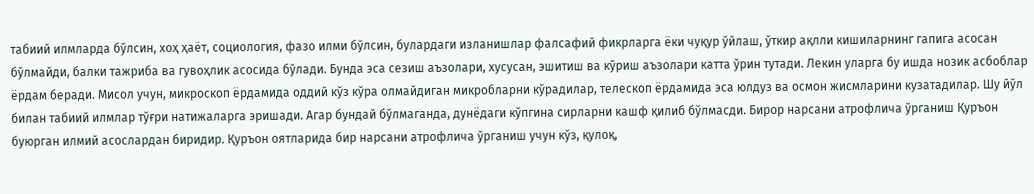табиий илмларда бўлсин, хоҳ ҳаёт, социология, фазо илми бўлсин, булардаги изланишлар фалсафий фикрларга ёки чуқур ўйлаш, ўткир ақлли кишиларнинг гапига асосан бўлмайди, балки тажриба ва гувоҳлик асосида бўлади. Бунда эса сезиш аъзолари, хусусан, эшитиш ва кўриш аъзолари катта ўрин тутади. Лекин уларга бу ишда нозик асбоблар ёрдам беради. Мисол учун, микроскоп ёрдамида оддий кўз кўра олмайдиган микробларни кўрадилар, телескоп ёрдамида эса юлдуз ва осмон жисмларини кузатадилар. Шу йўл билан табиий илмлар тўғри натижаларга эришади. Агар бундай бўлмаганда, дунёдаги кўпгина сирларни кашф қилиб бўлмасди. Бирор нарсани атрофлича ўрганиш Қуръон буюрган илмий асослардан биридир. Қуръон оятларида бир нарсани атрофлича ўрганиш учун кўз, қулоқ,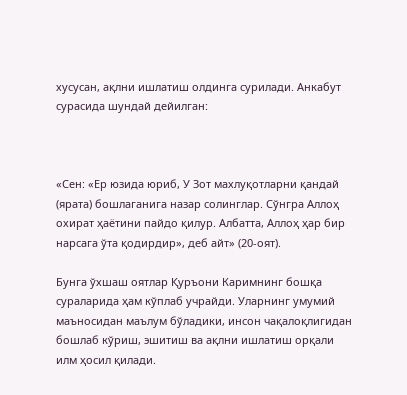хусусан, ақлни ишлатиш олдинга сурилади. Анкабут сурасида шундай дейилган:



«Сен: «Ер юзида юриб, У Зот махлуқотларни қандай (ярата) бошлаганига назар солинглар. Сўнгра Аллоҳ охират ҳаётини пайдо қилур. Албатта, Аллоҳ ҳар бир нарсага ўта қодирдир», деб айт» (20-оят).

Бунга ўхшаш оятлар Қуръони Каримнинг бошқа сураларида ҳам кўплаб учрайди. Уларнинг умумий маъносидан маълум бўладики, инсон чақалоқлигидан бошлаб кўриш, эшитиш ва ақлни ишлатиш орқали илм ҳосил қилади.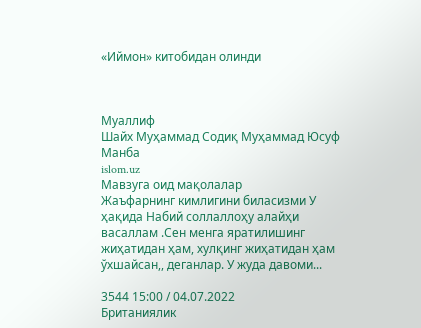«Иймон» китобидан олинди



Муаллиф
Шайх Муҳаммад Содиқ Муҳаммад Юсуф
Манба
islom.uz
Мавзуга оид мақолалар
Жаъфарнинг кимлигини биласизми У ҳақида Набий соллаллоҳу алайҳи васаллам .Сен менга яратилишинг жиҳатидан ҳам, хулқинг жиҳатидан ҳам ўхшайсан,, деганлар. У жуда давоми...

3544 15:00 / 04.07.2022
Британиялик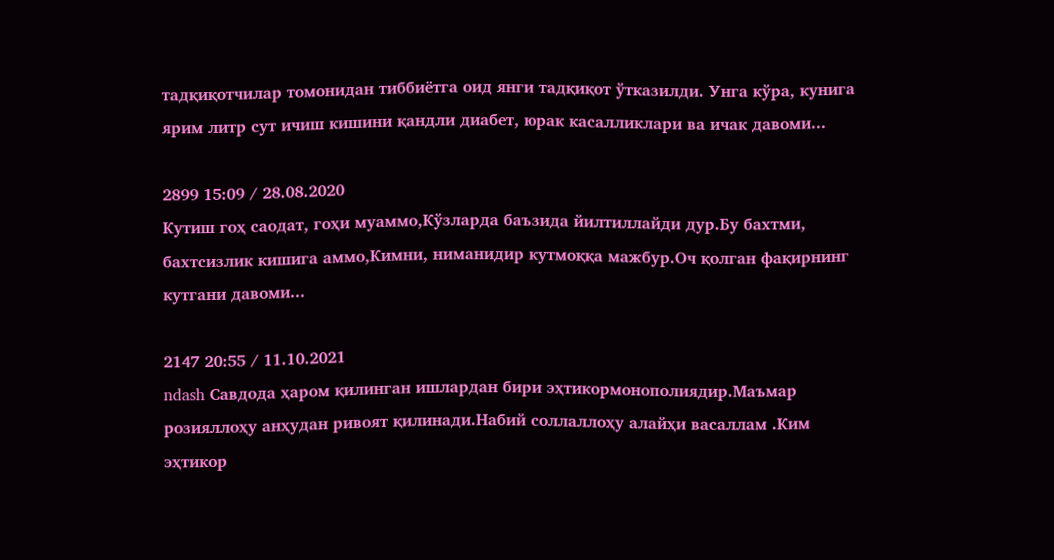тадқиқотчилар томонидан тиббиётга оид янги тадқиқот ўтказилди. Унга кўра, кунига ярим литр сут ичиш кишини қандли диабет, юрак касалликлари ва ичак давоми...

2899 15:09 / 28.08.2020
Кутиш гоҳ саодат, гоҳи муаммо,Кўзларда баъзида йилтиллайди дур.Бу бахтми, бахтсизлик кишига аммо,Кимни, ниманидир кутмоққа мажбур.Оч қолган фақирнинг кутгани давоми...

2147 20:55 / 11.10.2021
ndash Савдода ҳаром қилинган ишлардан бири эҳтикормонополиядир.Маъмар розияллоҳу анҳудан ривоят қилинади.Набий соллаллоҳу алайҳи васаллам .Ким эҳтикор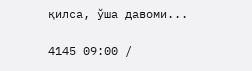қилса, ўша давоми...

4145 09:00 /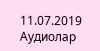11.07.2019
Аудиолар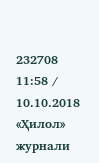232708 11:58 / 10.10.2018
«Ҳилол» журнали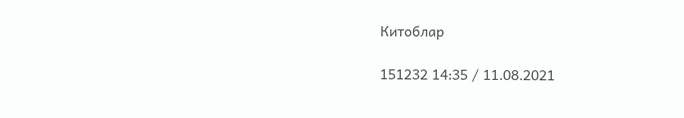Китоблар

151232 14:35 / 11.08.2021